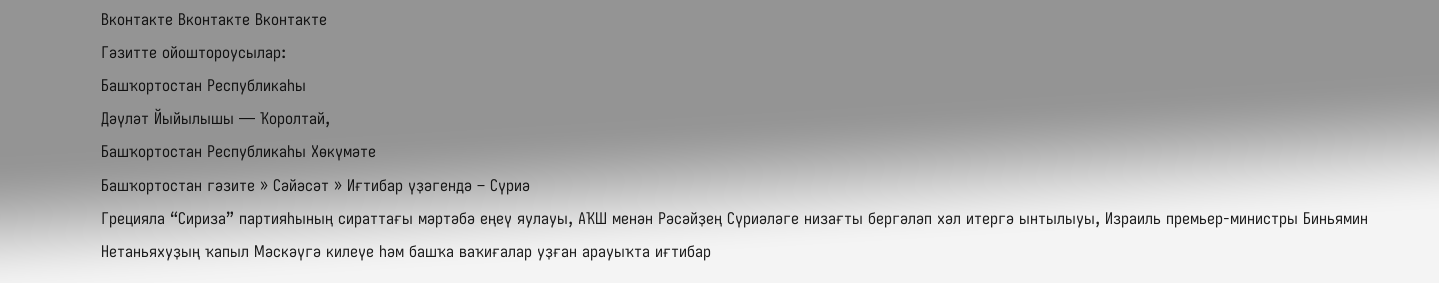Вконтакте Вконтакте Вконтакте
Гәзитте ойоштороусылар:
Башҡортостан Республикаһы
Дәүләт Йыйылышы — Ҡоролтай,
Башҡортостан Республикаһы Хөкүмәте
Башҡортостан гәзите » Сәйәсәт » Иғтибар үҙәгендә – Сүриә
Грецияла “Сириза” партияһының сираттағы мәртәбә еңеү яулауы, АҠШ менән Рәсәйҙең Сүриәләге низағты бергәләп хәл итергә ынтылыуы, Израиль премьер-министры Биньямин Нетаньяхуҙың ҡапыл Мәскәүгә килеүе һәм башҡа ваҡиғалар уҙған арауыҡта иғтибар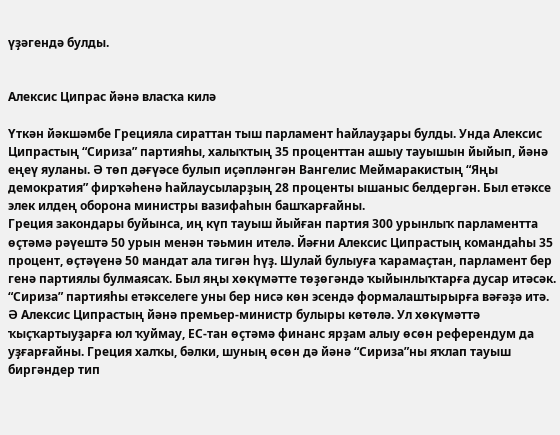үҙәгендә булды.


Алексис Ципрас йәнә власҡа килә

Үткән йәкшәмбе Грецияла сираттан тыш парламент һайлауҙары булды. Унда Алексис Ципрастың “Сириза” партияһы, халыҡтың 35 проценттан ашыу тауышын йыйып, йәнә еңеү яуланы. Ә төп дәғүәсе булып иҫәпләнгән Вангелис Меймаракистың “Яңы демократия” фирҡәһенә һайлаусыларҙың 28 проценты ышаныс белдергән. Был етәксе элек илдең оборона министры вазифаһын башҡарғайны.
Греция закондары буйынса, иң күп тауыш йыйған партия 300 урынлыҡ парламентта өҫтәмә рәүештә 50 урын менән тәьмин ителә. Йәғни Алексис Ципрастың командаһы 35 процент, өҫтәүенә 50 мандат ала тигән һүҙ. Шулай булыуға ҡарамаҫтан, парламент бер генә партиялы булмаясаҡ. Был яңы хөкүмәтте төҙөгәндә ҡыйынлыҡтарға дусар итәсәк. “Сириза” партияһы етәкселеге уны бер нисә көн эсендә формалаштырырға вәғәҙә итә. Ә Алексис Ципрастың йәнә премьер-министр булыры көтөлә. Ул хөкүмәттә ҡыҫҡартыуҙарға юл ҡуймау, ЕС-тан өҫтәмә финанс ярҙам алыу өсөн референдум да уҙғарғайны. Греция халҡы, бәлки, шуның өсөн дә йәнә “Сириза”ны яҡлап тауыш биргәндер тип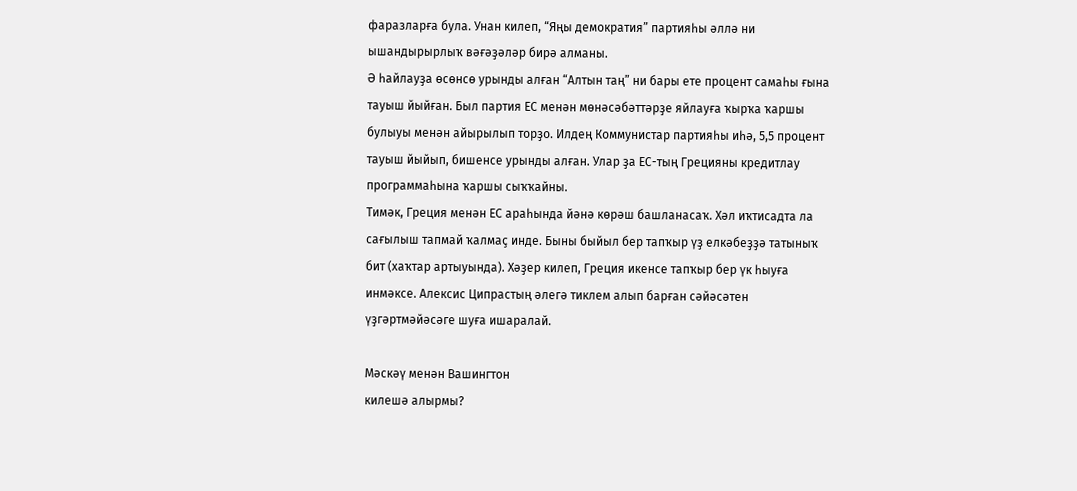фаразларға була. Унан килеп, “Яңы демократия” партияһы әллә ни ышандырырлыҡ вәғәҙәләр бирә алманы.
Ә һайлауҙа өсөнсө урынды алған “Алтын таң” ни бары ете процент самаһы ғына тауыш йыйған. Был партия ЕС менән мөнәсәбәттәрҙе яйлауға ҡырҡа ҡаршы булыуы менән айырылып торҙо. Илдең Коммунистар партияһы иһә, 5,5 процент тауыш йыйып, бишенсе урынды алған. Улар ҙа ЕС-тың Грецияны кредитлау программаһына ҡаршы сыҡҡайны.
Тимәк, Греция менән ЕС араһында йәнә көрәш башланасаҡ. Хәл иҡтисадта ла сағылыш тапмай ҡалмаҫ инде. Быны быйыл бер тапҡыр үҙ елкәбеҙҙә татыныҡ бит (хаҡтар артыуында). Хәҙер килеп, Греция икенсе тапҡыр бер үк һыуға инмәксе. Алексис Ципрастың әлегә тиклем алып барған сәйәсәтен үҙгәртмәйәсәге шуға ишаралай.

Мәскәү менән Вашингтон
килешә алырмы?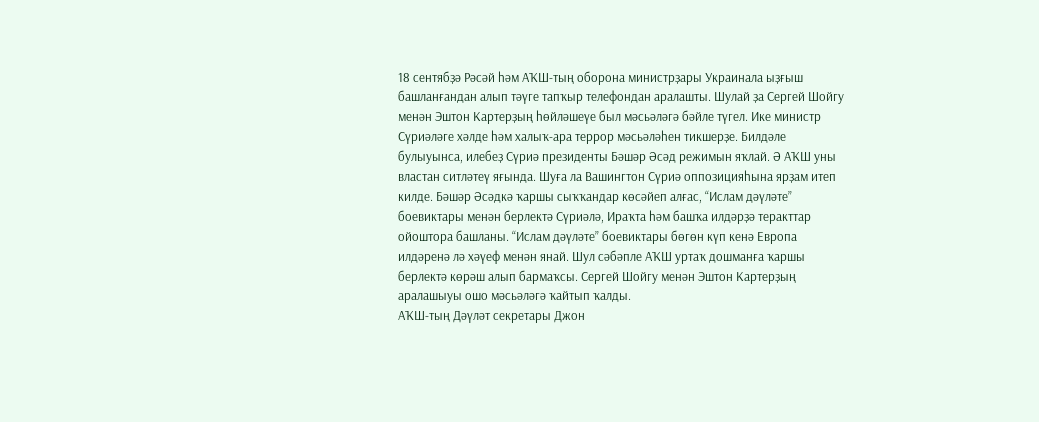18 сентябҙә Рәсәй һәм АҠШ-тың оборона министрҙары Украинала ыҙғыш башланғандан алып тәүге тапҡыр телефондан аралашты. Шулай ҙа Сергей Шойгу менән Эштон Картерҙың һөйләшеүе был мәсьәләгә бәйле түгел. Ике министр Сүриәләге хәлде һәм халыҡ-ара террор мәсьәләһен тикшерҙе. Билдәле булыуынса, илебеҙ Сүриә президенты Бәшәр Әсәд режимын яҡлай. Ә АҠШ уны властан ситләтеү яғында. Шуға ла Вашингтон Сүриә оппозицияһына ярҙам итеп килде. Бәшәр Әсәдкә ҡаршы сыҡҡандар көсәйеп алғас, “Ислам дәүләте” боевиктары менән берлектә Сүриәлә, Ираҡта һәм башҡа илдәрҙә теракттар ойоштора башланы. “Ислам дәүләте” боевиктары бөгөн күп кенә Европа илдәренә лә хәүеф менән янай. Шул сәбәпле АҠШ уртаҡ дошманға ҡаршы берлектә көрәш алып бармаҡсы. Сергей Шойгу менән Эштон Картерҙың аралашыуы ошо мәсьәләгә ҡайтып ҡалды.
АҠШ-тың Дәүләт секретары Джон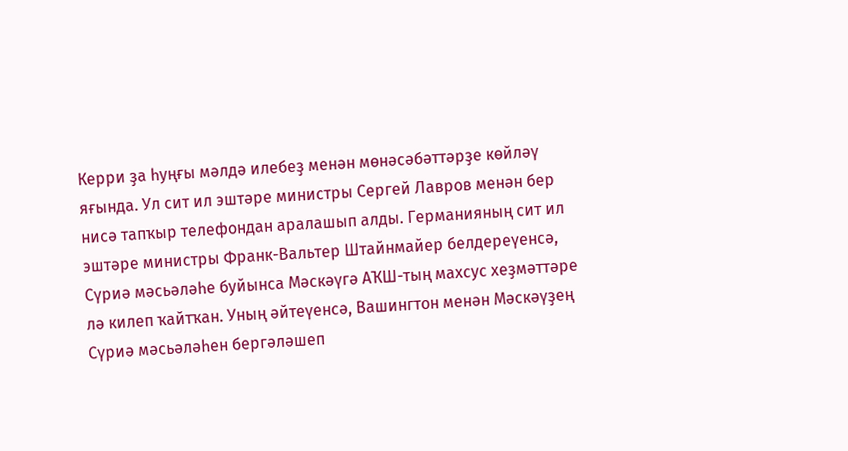Керри ҙа һуңғы мәлдә илебеҙ менән мөнәсәбәттәрҙе көйләү яғында. Ул сит ил эштәре министры Сергей Лавров менән бер нисә тапҡыр телефондан аралашып алды. Германияның сит ил эштәре министры Франк-Вальтер Штайнмайер белдереүенсә, Сүриә мәсьәләһе буйынса Мәскәүгә АҠШ-тың махсус хеҙмәттәре лә килеп ҡайтҡан. Уның әйтеүенсә, Вашингтон менән Мәскәүҙең Сүриә мәсьәләһен бергәләшеп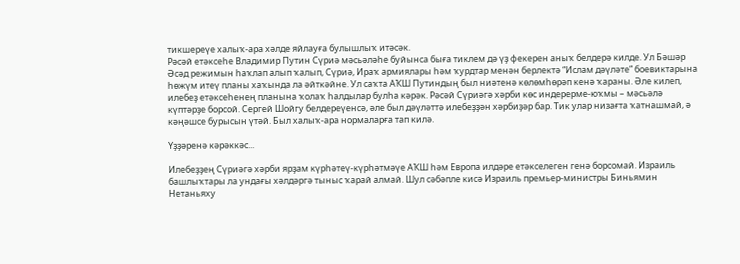тикшереүе халыҡ-ара хәлде яйлауға булышлыҡ итәсәк.
Рәсәй етәксеһе Владимир Путин Сүриә мәсьәләһе буйынса быға тиклем дә үҙ фекерен аныҡ белдерә килде. Ул Бәшәр Әсәд режимын һаҡлап алып ҡалып, Сүриә, Ираҡ армиялары һәм ҡурдтар менән берлектә “Ислам дәүләте” боевиктарына һөжүм итеү планы хаҡында ла әйткәйне. Ул саҡта АҠШ Путиндың был ниәтенә көлөмһөрәп кенә ҡараны. Әле килеп, илебеҙ етәксеһенең планына ҡолаҡ һалдылар булһа кәрәк. Рәсәй Сүриәгә хәрби көс индерерме-юҡмы – мәсьәлә күптәрҙе борсой. Сергей Шойгу белдереүенсә, әле был дәүләттә илебеҙҙән хәрбиҙәр бар. Тик улар низағта ҡатнашмай, ә кәңәшсе бурысын үтәй. Был халыҡ-ара нормаларға тап килә.

Үҙҙәренә кәрәккәс...

Илебеҙҙең Сүриәгә хәрби ярҙам күрһәтеү-күрһәтмәүе АҠШ һәм Европа илдәре етәкселеген генә борсомай. Израиль башлыҡтары ла ундағы хәлдәргә тыныс ҡарай алмай. Шул сәбәпле кисә Израиль премьер-министры Биньямин Нетаньяху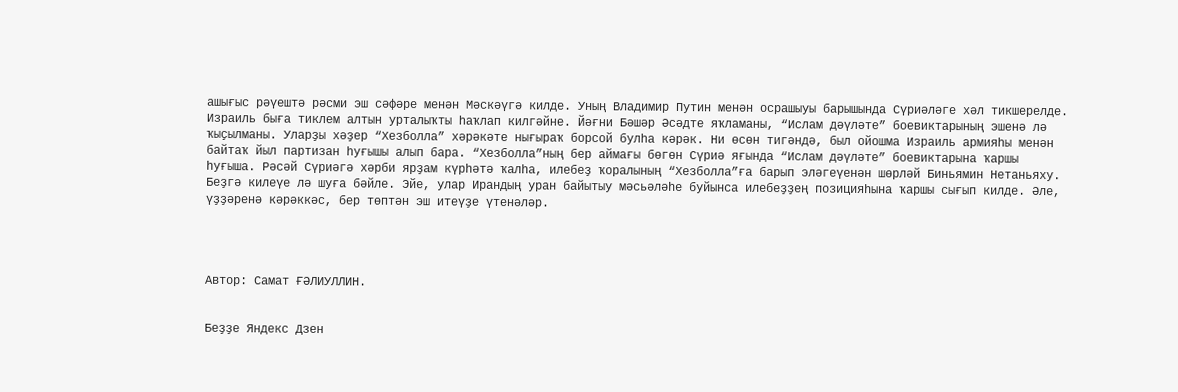ашығыс рәүештә рәсми эш сәфәре менән Мәскәүгә килде. Уның Владимир Путин менән осрашыуы барышында Сүриәләге хәл тикшерелде.
Израиль быға тиклем алтын урталыҡты һаҡлап килгәйне. Йәғни Бәшәр Әсәдте яҡламаны, “Ислам дәүләте” боевиктарының эшенә лә ҡыҫылманы. Уларҙы хәҙер “Хезболла” хәрәкәте нығыраҡ борсой булһа кәрәк. Ни өсөн тигәндә, был ойошма Израиль армияһы менән байтаҡ йыл партизан һуғышы алып бара. “Хезболла”ның бер аймағы бөгөн Сүриә яғында “Ислам дәүләте” боевиктарына ҡаршы һуғыша. Рәсәй Сүриәгә хәрби ярҙам күрһәтә ҡалһа, илебеҙ ҡоралының “Хезболла”ға барып эләгеүенән шөрләй Биньямин Нетаньяху. Беҙгә килеүе лә шуға бәйле. Эйе, улар Ирандың уран байытыу мәсьәләһе буйынса илебеҙҙең позицияһына ҡаршы сығып килде. Әле, үҙҙәренә кәрәккәс, бер төптән эш итеүҙе үтенәләр.




Автор: Самат ҒӘЛИУЛЛИН.


Беҙҙе Яндекс Дзен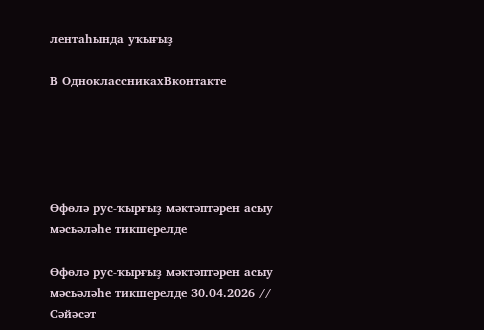лентаһында уҡығыҙ

В ОдноклассникахВконтакте





Өфөлә рус-ҡырғыҙ мәктәптәрен асыу мәсьәләһе тикшерелде

Өфөлә рус-ҡырғыҙ мәктәптәрен асыу мәсьәләһе тикшерелде 30.04.2026 // Сәйәсәт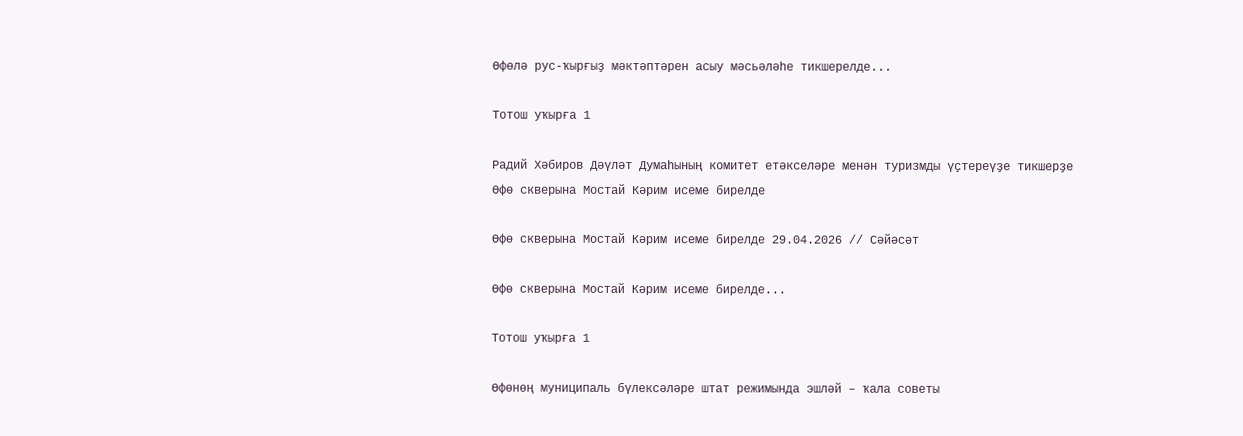Өфөлә рус-ҡырғыҙ мәктәптәрен асыу мәсьәләһе тикшерелде...

Тотош уҡырға 1

Радий Хәбиров Дәүләт Думаһының комитет етәкселәре менән туризмды үҫтереүҙе тикшерҙе
Өфө скверына Мостай Кәрим исеме бирелде

Өфө скверына Мостай Кәрим исеме бирелде 29.04.2026 // Сәйәсәт

Өфө скверына Мостай Кәрим исеме бирелде...

Тотош уҡырға 1

Өфөнөң муниципаль бүлексәләре штат режимында эшләй – ҡала советы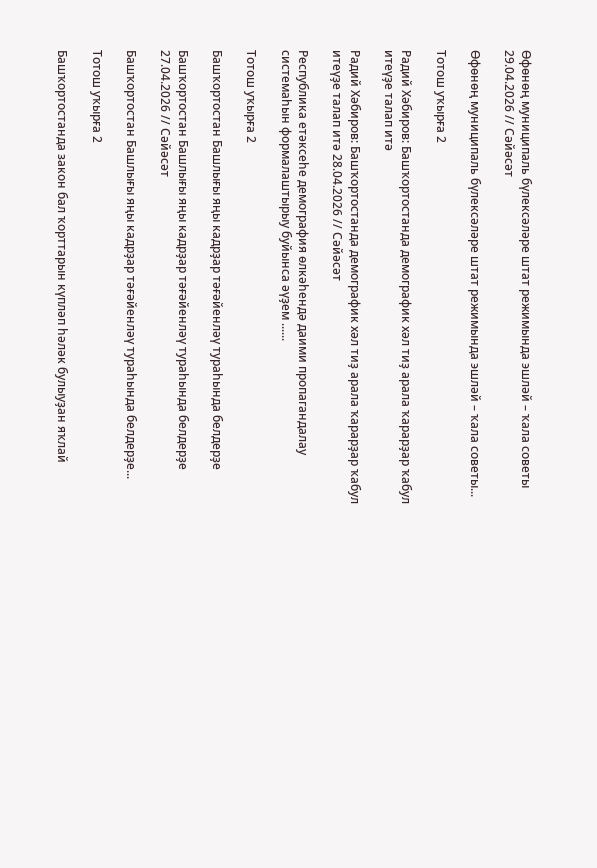Өфөнөң муниципаль бүлексәләре штат режимында эшләй – ҡала советы 29.04.2026 // Сәйәсәт

Өфөнөң муниципаль бүлексәләре штат режимында эшләй – ҡала советы...

Тотош уҡырға 2

Радий Хәбиров: Башҡортостанда демографик хәл тиҙ арала ҡарарҙар ҡабул итеүҙе талап итә

Радий Хәбиров: Башҡортостанда демографик хәл тиҙ арала ҡарарҙар ҡабул итеүҙе талап итә 28.04.2026 // Сәйәсәт

Республика етәксеһе демография өлкәһендә даими пропагандалау системаһын формалаштырыу буйынса әүҙем ......

Тотош уҡырға 2

Башҡортостан Башлығы яңы кадрҙар тәғәйенләү тураһында белдерҙе

Башҡортостан Башлығы яңы кадрҙар тәғәйенләү тураһында белдерҙе 27.04.2026 // Сәйәсәт

Башҡортостан Башлығы яңы кадрҙар тәғәйенләү тураһында белдерҙе...

Тотош уҡырға 2

Башҡортостанда закон бал ҡорттарын күпләп һәләк булыуҙан яҡлай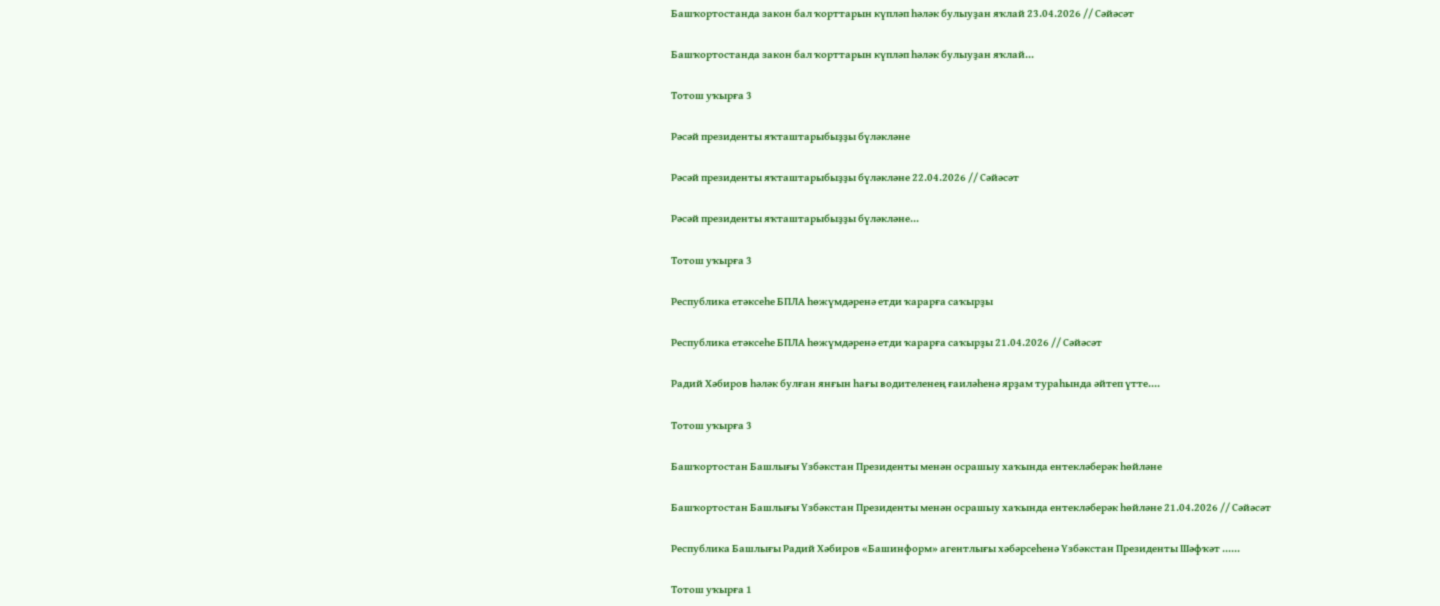Башҡортостанда закон бал ҡорттарын күпләп һәләк булыуҙан яҡлай 23.04.2026 // Сәйәсәт

Башҡортостанда закон бал ҡорттарын күпләп һәләк булыуҙан яҡлай...

Тотош уҡырға 3

Рәсәй президенты яҡташтарыбыҙҙы бүләкләне

Рәсәй президенты яҡташтарыбыҙҙы бүләкләне 22.04.2026 // Сәйәсәт

Рәсәй президенты яҡташтарыбыҙҙы бүләкләне...

Тотош уҡырға 3

Республика етәксеһе БПЛА һөжүмдәренә етди ҡарарға саҡырҙы

Республика етәксеһе БПЛА һөжүмдәренә етди ҡарарға саҡырҙы 21.04.2026 // Сәйәсәт

Радий Хәбиров һәләк булған янғын һағы водителенең ғаиләһенә ярҙам тураһында әйтеп үтте....

Тотош уҡырға 3

Башҡортостан Башлығы Үзбәкстан Президенты менән осрашыу хаҡында ентекләберәк һөйләне

Башҡортостан Башлығы Үзбәкстан Президенты менән осрашыу хаҡында ентекләберәк һөйләне 21.04.2026 // Сәйәсәт

Республика Башлығы Радий Хәбиров «Башинформ» агентлығы хәбәрсеһенә Үзбәкстан Президенты Шәфҡәт ......

Тотош уҡырға 1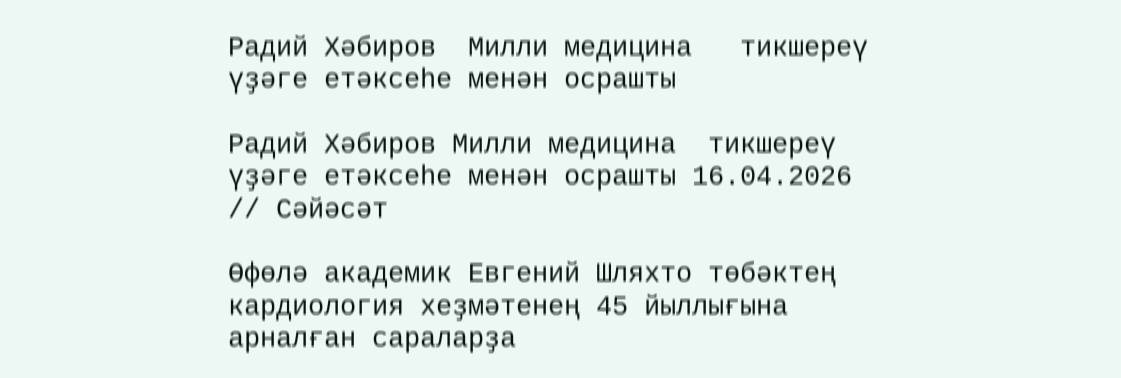Радий Хәбиров  Милли медицина   тикшереү үҙәге етәксеһе менән осрашты

Радий Хәбиров Милли медицина  тикшереү үҙәге етәксеһе менән осрашты 16.04.2026 // Сәйәсәт

Өфөлә академик Евгений Шляхто төбәктең кардиология хеҙмәтенең 45 йыллығына арналған сараларҙа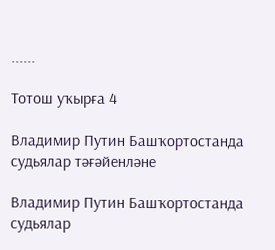......

Тотош уҡырға 4

Владимир Путин Башҡортостанда судьялар тәғәйенләне

Владимир Путин Башҡортостанда судьялар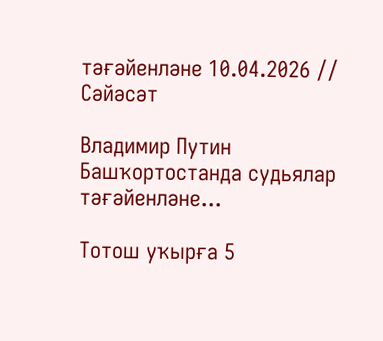тәғәйенләне 10.04.2026 // Сәйәсәт

Владимир Путин Башҡортостанда судьялар тәғәйенләне...

Тотош уҡырға 5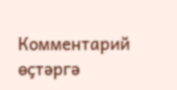Комментарий өҫтәргә